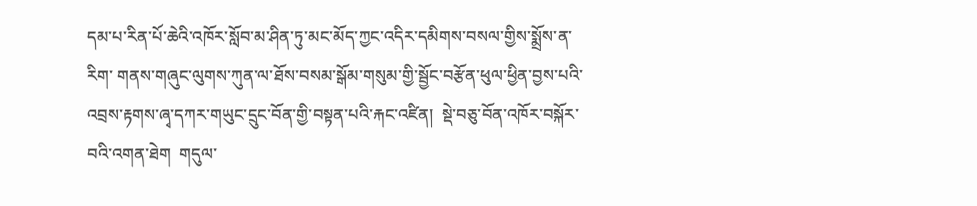དམ་པ་རིན་པོ་ཆེའི་འཁོར་སློབ་མ་ཤིན་ཏུ་མང་མོད་ཀྱང་འདིར་དམིགས་བསལ་གྱིས་སྨྲོས་ན་རིག་ གནས་གཞུང་ལུགས་ཀུན་ལ་ཐོས་བསམ་སྒོམ་གསུམ་གྱི་སྦྱོང་བརྩོན་ཕུལ་ཕྱིན་བྱས་པའི་འབྲས་རྟགས་ཞྭ་དཀར་གཡུང་དྲུང་བོན་གྱི་བསྟན་པའི་རྐང་འཛིན།  སྡེ་བཅུ་བོན་འཁོར་བསྐོར་བའི་འགན་ཐེག  གདུལ་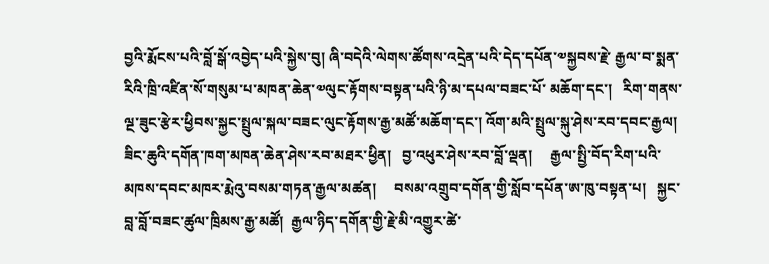བྱའི་རྨོངས་པའི་བློ་སྒོ་འབྱེད་པའི་སྐྱེས་བུ། ཞི་བདེའི་ལེགས་ཚོགས་འདྲེན་པའི་དེད་དཔོན་༧སྐྱབས་རྗེ་ རྒྱལ་བ་སྨན་རིའི་ཁྲི་འཛིན་སོ་གསུམ་པ་མཁན་ཆེན་༧ལུང་རྟོགས་བསྟན་པའི་ཉི་མ་དཔལ་བཟང་པོ་ མཆོག་དང་།   རིག་གནས་ལྔ་ཟུང་རྩེར་ཕྱིབས་སྐྱང་སྤྲུལ་སྐལ་བཟང་ལུང་རྟོགས་རྒྱ་མཚོ་མཆོག་དང་། འོག་མའི་སྤྲུལ་སྐུ་ཤེས་རབ་དབང་རྒྱལ།   ཟིང་ཆུའི་དགོན་ཁག་མཁན་ཆེན་ཤེས་རབ་མཐར་ཕྱིན།   བྱ་འཕུར་ཤེས་རབ་བློ་ལྡན།     རྒྱལ་སྤྱི་བོད་རིག་པའི་མཁས་དབང་མཁར་རྨེའུ་བསམ་གཏན་རྒྱལ་མཚན།     བསམ་འགྲུབ་དགོན་གྱི་སློབ་དཔོན་ཨ་ཁུ་བསྟན་པ།   སྐྱང་བླ་བློ་བཟང་ཚུལ་ཁྲིམས་རྒྱ་མཚོ།  རྒྱལ་ཉིད་དགོན་གྱི་རྗེ་མི་འགྱུར་ཚེ་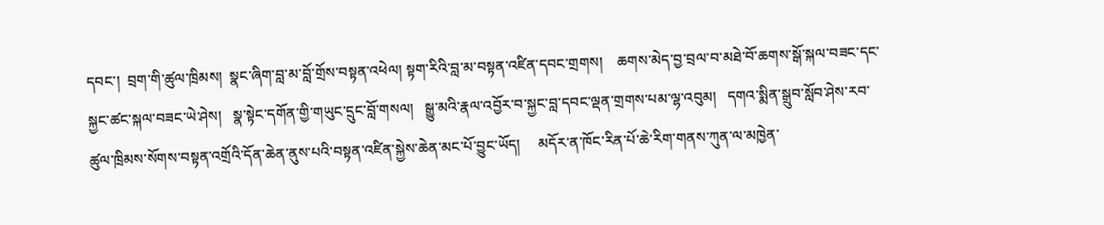དབང་།  བྲག་གི་ཚུལ་ཁྲིམས།  སྣང་ཞིག་བླ་མ་བློ་གྲོས་བསྟན་འཕེལ། སྟག་རིའི་བླ་མ་བསྟན་འཛིན་དབང་གྲགས།    ཆགས་མེད་བྱ་བྲལ་བ་མཐེ་བོ་ཆགས་སྒོ་སྐལ་བཟང་དང་སྐྱང་ཚང་སྐལ་བཟང་ཡེ་ཤེས།   སྣ་སྟེང་དགོན་གྱི་གཡུང་དྲུང་བློ་གསལ།   སྒྱུ་མའི་རྣལ་འབྱོར་བ་སྐྱང་བླ་དབང་ལྡན་གྲགས་པམ་ལྷ་འབུམ།   དགའ་སྨིན་སྒྲུབ་སློབ་ཤེས་རབ་ཚུལ་ཁྲིམས་སོགས་བསྟན་འགྲོའི་དོན་ཆེན་ནུས་པའི་བསྟན་འཛིན་སྐྱེས་ཆེན་མང་པོ་བྱུང་ཡོད།     མདོར་ན་ཁོང་རིན་པོ་ཆེ་རིག་གནས་ཀུན་ལ་མཁྱེན་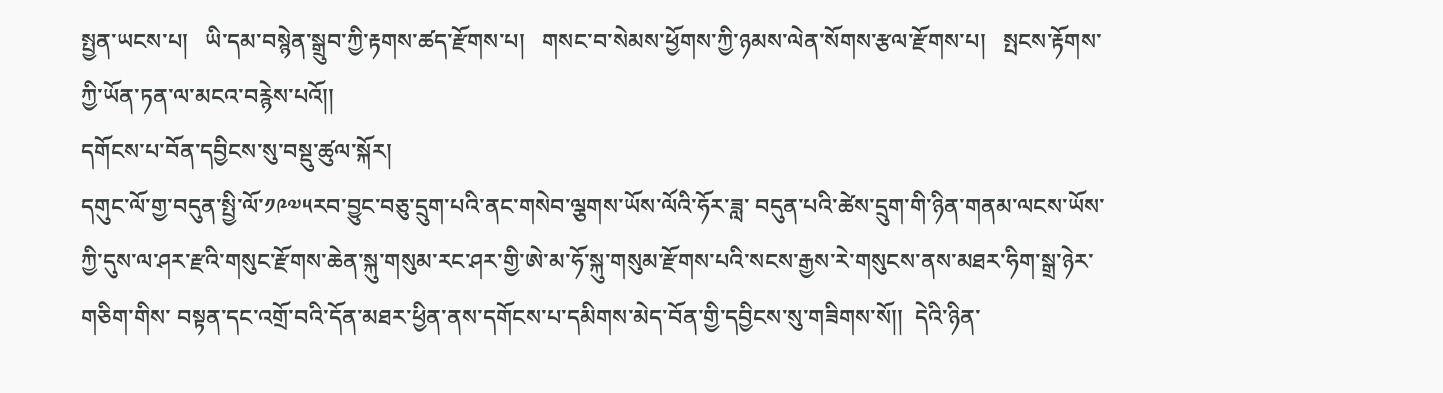སྤྱན་ཡངས་པ།   ཡི་དམ་བསྙེན་སྒྲུབ་ཀྱི་རྟགས་ཚད་རྫོགས་པ།   གསང་བ་སེམས་ཕྱོགས་ཀྱི་ཉམས་ལེན་སོགས་རྩལ་རྫོགས་པ།   སྤངས་རྟོགས་ཀྱི་ཡོན་ཏན་ལ་མངའ་བརྙེས་པའོ།།
དགོངས་པ་བོན་དབྱིངས་སུ་བསྡུ་ཚུལ་སྐོར།
དགུང་ལོ་གྱ་བདུན་སྤྱི་ལོ་༡༩༧༥རབ་བྱུང་བཅུ་དྲུག་པའི་ནང་གསེབ་ལྕགས་ཡོས་ལོའི་ཧོར་ཟླ་ བདུན་པའི་ཚེས་དྲུག་གི་ཉིན་གནམ་ལངས་ཡོས་ཀྱི་དུས་ལ་ཤར་རྫའི་གསུང་རྫོགས་ཆེན་སྐུ་གསུམ་རང་ཤར་གྱི་ཨེ་མ་ཧོ་སྐུ་གསུམ་རྫོགས་པའི་སངས་རྒྱས་རེ་གསུངས་ནས་མཐར་ཧིག་སྒྲ་ཉེར་གཅིག་གིས་ བསྟན་དང་འགྲོ་བའི་དོན་མཐར་ཕྱིན་ནས་དགོངས་པ་དམིགས་མེད་བོན་གྱི་དབྱིངས་སུ་གཟིགས་སོ།།  དེའི་ཉིན་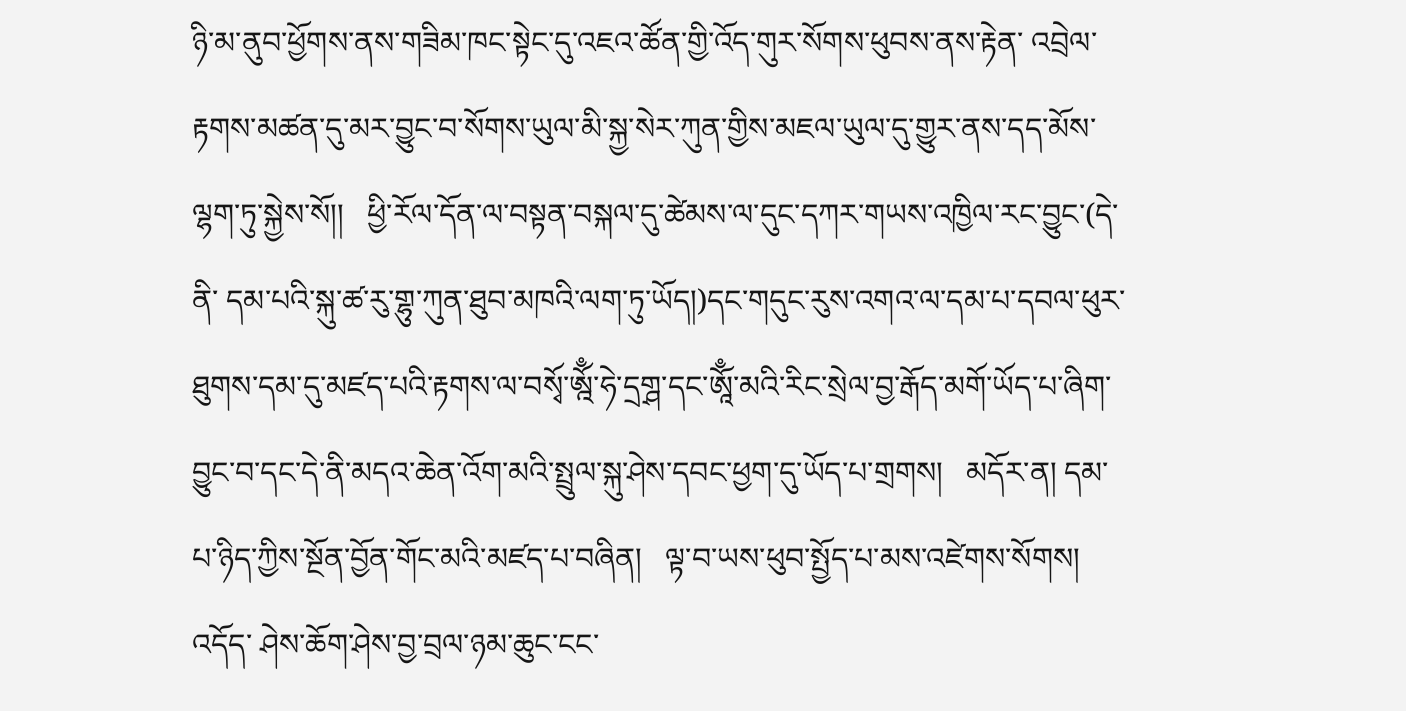ཉི་མ་ནུབ་ཕྱོགས་ནས་གཟིམ་ཁང་སྟེང་དུ་འཇའ་ཚོན་གྱི་འོད་གུར་སོགས་ཕུབས་ནས་རྟེན་ འབྲེལ་རྟགས་མཚན་དུ་མར་བྱུང་བ་སོགས་ཡུལ་མི་སྐྱ་སེར་ཀུན་གྱིས་མཇལ་ཡུལ་དུ་གྱུར་ནས་དད་མོས་ལྷག་ཏུ་སྐྱེས་སོ།།   ཕྱི་རོལ་དོན་ལ་བསྟན་བསྐལ་དུ་ཚེམས་ལ་དུང་དཀར་གཡས་འཁྱིལ་རང་བྱུང་(དེ་ནི་ དམ་པའི་སྐུ་ཚ་རུ་གྷུ་ཀུན་ཐུབ་མཁའི་ལག་ཏུ་ཡོད།)དང་གདུང་རུས་འགའ་ལ་དམ་པ་དབལ་ཕུར་ ཐུགས་དམ་དུ་མཛད་པའི་རྟགས་ལ་བསྭོ་ཨྰོྃ་ཧེ་དྲགྴ་དང་ཨཱོྃ་མའི་རིང་སྲེལ་བྱ་རྒོད་མགོ་ཡོད་པ་ཞིག་ བྱུང་བ་དང་དེ་ནི་མདའ་ཆེན་འོག་མའི་སྤྲུལ་སྐུ་ཤེས་དབང་ཕྱག་དུ་ཡོད་པ་གྲགས།   མདོར་ན། དམ་པ་ཉིད་ཀྱིས་སྔོན་བྱོན་གོང་མའི་མཛད་པ་བཞིན།   ལྟ་བ་ཡས་ཕུབ་སྤྱོད་པ་མས་འཛེགས་སོགས།   འདོད་ ཤེས་ཆོག་ཤེས་བྱ་བྲལ་ཉམ་ཆུང་ངང་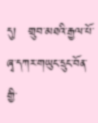དུ།   གྲུབ་མཐའི་རྒྱལ་པོ་ཞྭ་དཀར་གཡུང་དྲུང་བོན་གྱི་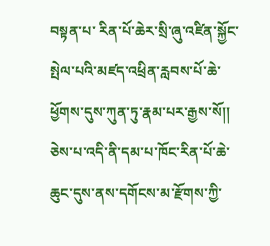བསྟན་པ་ རིན་པོ་ཆེར་སྲི་ཞུ་འཛིན་སྐྱོང་སྤེལ་པའི་མཛད་འཕྲིན་རླབས་པོ་ཆེ་ཕྱོགས་དུས་ཀུན་ཏུ་རྣམ་པར་རྒྱས་སོ།།
ཅེས་པ་འདི་ནི་དམ་པ་ཁོང་རིན་པོ་ཆེ་ཆུང་དུས་ནས་དགོངས་མ་རྫོགས་ཀྱི་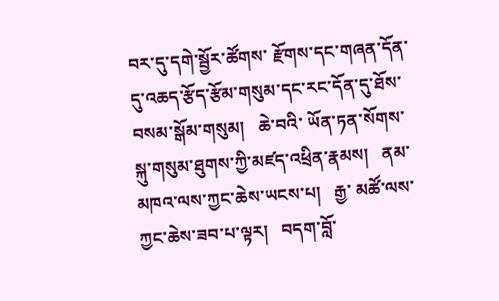བར་དུ་དགེ་སྦྱོར་ཚོགས་ རྫོགས་དང་གཞན་དོན་དུ་འཆད་རྩོད་རྩོམ་གསུམ་དང་རང་དོན་དུ་ཐོས་བསམ་སྒོམ་གསུམ།   ཆེ་བའི་ ཡོན་ཏན་སོགས་སྐུ་གསུམ་ཐུགས་ཀྱི་མཛད་འཕྲིན་རྣམས།   ནམ་མཁའ་ལས་ཀྱང་ཆེས་ཡངས་པ།   རྒྱ་ མཚོ་ལས་ཀྱང་ཆེས་ཟབ་པ་ལྟར།   བདག་བློ་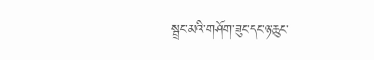སྦྲང་མའི་གཤོག་ཟུང་དང་ཉ་ཆུང་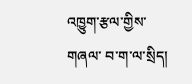འཁྱུག་རྩལ་གྱིས་གཞལ་ བ་ག་ལ་སྲིད།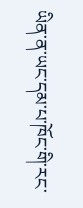ཡིན་ན་ཡང་དམ་པ་ཁོང་གི་རང་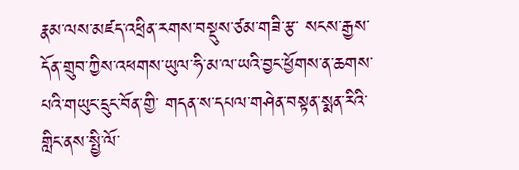རྣམ་ལས་མཛད་འཕྲིན་རགས་བསྡུས་ཙམ་གཟི་རྩ་ སངས་རྒྱས་དོན་གྲུབ་ཀྱིས་འཕགས་ཡུལ་ཧི་མ་ལ་ཡའི་བྱང་ཕྱོགས་ན་ཆགས་པའི་གཡུང་དྲུང་བོན་གྱི་ གདན་ས་དཔལ་གཤེན་བསྟན་སྨན་རིའི་གླིང་ནས་སྤྱི་ལོ་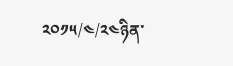༢༠༡༥/༤/༢༤ཉིན་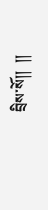བྲིས་སོ།།  །།